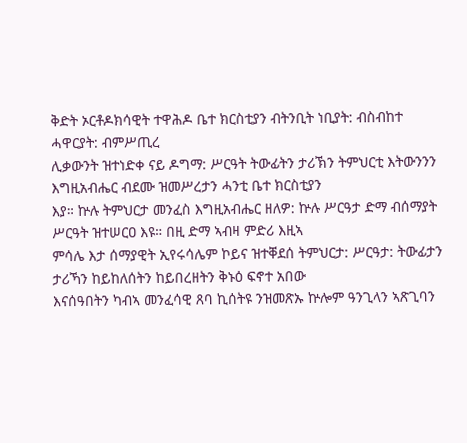ቅድት ኦርቶዶክሳዊት ተዋሕዶ ቤተ ክርስቲያን ብትንቢት ነቢያት: ብስብከተ ሓዋርያት: ብምሥጢረ
ሊቃውንት ዝተነድቀ ናይ ዶግማ: ሥርዓት ትውፊትን ታሪኽን ትምህርቲ እትውንንን እግዚአብሔር ብደሙ ዝመሥረታን ሓንቲ ቤተ ክርስቲያን
እያ። ኵሉ ትምህርታ መንፈስ እግዚአብሔር ዘለዎ: ኵሉ ሥርዓታ ድማ ብሰማያት ሥርዓት ዝተሠርዐ እዩ። በዚ ድማ ኣብዛ ምድሪ እዚኣ
ምሳሌ እታ ሰማያዊት ኢየሩሳሌም ኮይና ዝተቐደሰ ትምህርታ: ሥርዓታ: ትውፊታን ታሪኻን ከይከለሰትን ከይበረዘትን ቅኑዕ ፍኖተ አበው
እናሰዓበትን ካብኣ መንፈሳዊ ጸባ ኪሰትዩ ንዝመጽኡ ኵሎም ዓንጊላን ኣጽጊባን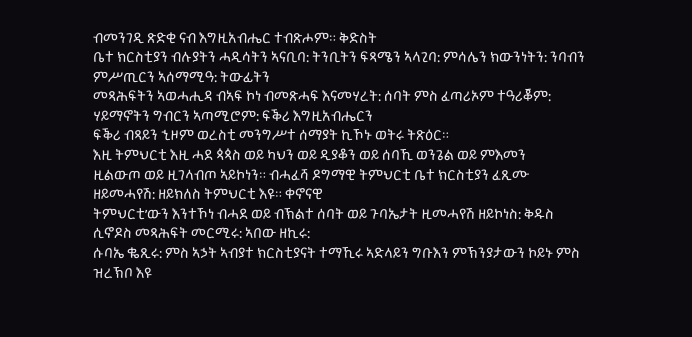ብመንገዲ ጽድቂ ናብ እግዚአብሔር ተብጽሖም። ቅድስት
ቤተ ክርስቲያን ብሉያትን ሓዲሳትን ኣናቢባ: ትንቢትን ፍጻሜን ኣላጊባ: ምሳሌን ክውንነትን: ንባብን ምሥጢርን ኣሰማሚዓ: ትውፊትን
መጻሕፍትን ኣወሓሒዳ ብኣፍ ኮነ ብመጽሓፍ እናመሃረት: ሰባት ምስ ፈጣሪኦም ተዓሪቖም: ሃይማኖትን ግብርን ኣጣሚሮም: ፍቕሪ እግዚአብሔርን
ፍቕሪ ብጻይን ኂዞም ወረስቲ መንግሥተ ሰማያት ኪኾኑ ወትሩ ትጽዕር።
እዚ ትምህርቲ እዚ ሓደ ጳጳስ ወይ ካህን ወይ ዲያቆን ወይ ሰባኺ ወንጌል ወይ ምእመን
ዚልውጦ ወይ ዚገላብጦ ኣይኮነን። ብሓፈሻ ዶግማዊ ትምህርቲ ቤተ ክርስቲያን ፈጺሙ ዘይመሓየሽ: ዘይክለስ ትምህርቲ እዩ። ቀኖናዊ
ትምህርቲ’ውን እንተኾነ ብሓደ ወይ ብኽልተ ሰባት ወይ ጉባኤታት ዚመሓየሽ ዘይኮነስ: ቅዱስ ሲኖዶስ መጻሕፍት መርሚሩ: ኣበው ዘኪሩ:
ሱባኤ ቈጺሩ: ምስ ኣኃት ኣብያተ ክርስቲያናት ተማኺሩ ኣድላይን ግቡእን ምኽንያታውን ኮይኑ ምስ ዝረኽቦ እዩ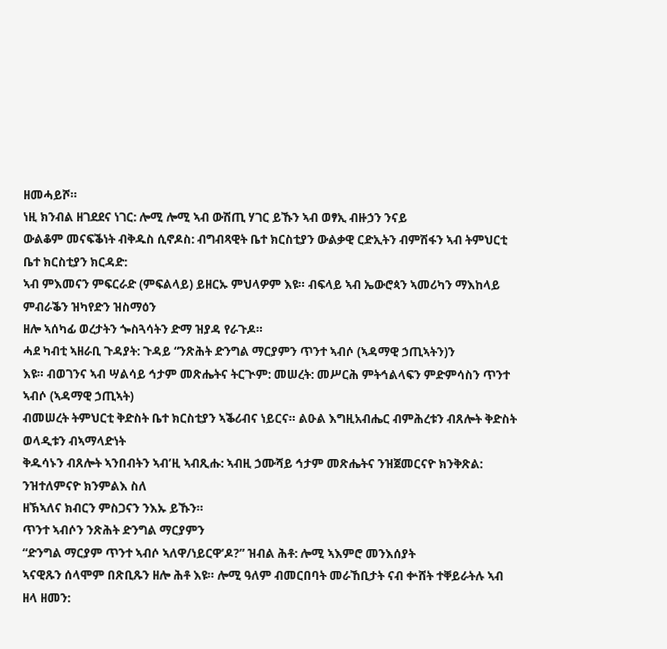ዘመሓይሾ።
ነዚ ክንብል ዘገደደና ነገር: ሎሚ ሎሚ ኣብ ውሽጢ ሃገር ይኹን ኣብ ወፃኢ ብዙኃን ንናይ
ውልቆም መናፍቕነት ብቅዱስ ሲኖዶስ: ብግብጻዊት ቤተ ክርስቲያን ውልቃዊ ርድኢትን ብምሽፋን ኣብ ትምህርቲ ቤተ ክርስቲያን ክርዳድ:
ኣብ ምእመናን ምፍርራድ (ምፍልላይ) ይዘርኡ ምህላዎም እዩ። ብፍላይ ኣብ ኤውሮጳን ኣመሪካን ማእከላይ ምብራቕን ዝካየድን ዝስማዕን
ዘሎ ኣሰካፊ ወረታትን ጐስጓሳትን ድማ ዝያዳ የራጉዶ።
ሓደ ካብቲ ኣዘራቢ ጉዳያት: ጉዳይ “ንጽሕት ድንግል ማርያምን ጥንተ ኣብሶ (ኣዳማዊ ኃጢኣትን)ን
እዩ። ብወገንና ኣብ ሣልሳይ ኅታም መጽሔትና ትርጒም: መሠረት: መሥርሕ ምትኅልላፍን ምድምሳስን ጥንተ ኣብሶ (ኣዳማዊ ኃጢኣት)
ብመሠረት ትምህርቲ ቅድስት ቤተ ክርስቲያን ኣቕሪብና ነይርና። ልዑል እግዚአብሔር ብምሕረቱን ብጸሎት ቅድስት ወላዲቱን ብኣማላድነት
ቅዱሳኑን ብጸሎት ኣንበብትን ኣብ’ዚ ኣብጺሑ: ኣብዚ ኃሙሻይ ኅታም መጽሔትና ንዝጀመርናዮ ክንቅጽል: ንዝተለምናዮ ክንምልእ ስለ
ዘኽኣለና ክብርን ምስጋናን ንእኡ ይኹን።
ጥንተ ኣብሶን ንጽሕት ድንግል ማርያምን
“ድንግል ማርያም ጥንተ ኣብሶ ኣለዋ/ነይርዋ’ዶ?” ዝብል ሕቶ: ሎሚ ኣእምሮ መንእሰያት
ኣናዊጹን ሰላሞም በጽቢጹን ዘሎ ሕቶ እዩ። ሎሚ ዓለም ብመርበባት መራኸቢታት ናብ ቍሸት ተቐይራትሉ ኣብ ዘላ ዘመን: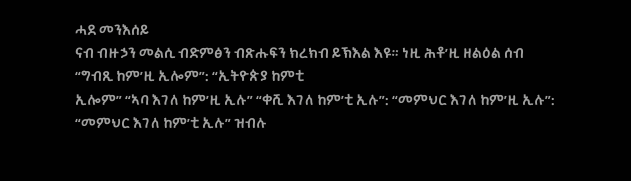ሓደ መንእሰይ
ናብ ብዙኃን መልሲ ብድምፅን ብጽሑፍን ክረክብ ይኽእል እዩ። ነዚ ሕቶ’ዚ ዘልዕል ሰብ “ግብጺ ከም’ዚ ኢሎም”: “ኢትዮጵያ ከምቲ
ኢሎም” “ኣባ እገለ ከም’ዚ ኢሉ” “ቀሺ እገለ ከም’ቲ ኢሉ”: “መምህር እገለ ከም’ዚ ኢሉ”: “መምህር እገለ ከም’ቲ ኢሉ” ዝብሉ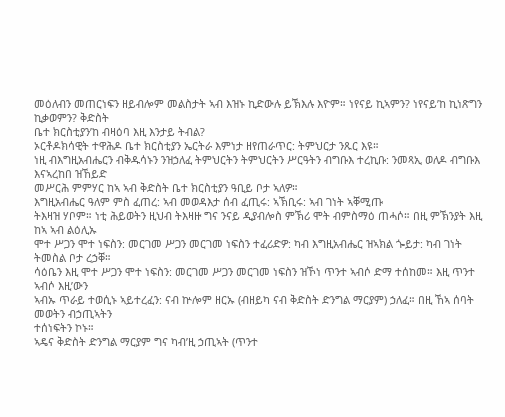መዕለብን መጠርነፍን ዘይብሎም መልስታት ኣብ እዝኑ ኪድውሉ ይኽእሉ እዮም። ነየናይ ኪኣምን? ነየናይ’ከ ኪነጽግን ኪቃወምን? ቅድስት
ቤተ ክርስቲያን’ከ ብዛዕባ እዚ እንታይ ትብል?
ኦርቶዶክሳዊት ተዋሕዶ ቤተ ክርስቲያን ኤርትራ እምነታ ዘየጠራጥር: ትምህርታ ንጹር እዩ።
ነዚ ብእግዚአብሔርን ብቅዱሳኑን ንዝኃለፈ ትምህርትን ትምህርትን ሥርዓትን ብግቡእ ተረኪቡ: ንመጻኢ ወለዶ ብግቡእ እናኣረከበ ዝኸይድ
መሥርሕ ምምሃር ከኣ ኣብ ቅድስት ቤተ ክርስቲያን ዓቢይ ቦታ ኣለዎ።
እግዚአብሔር ዓለም ምስ ፈጠረ: ኣብ መወዳእታ ሰብ ፈጢሩ: ኣኽቢሩ: ኣብ ገነት ኣቐሚጡ
ትእዛዝ ሃቦም። ነቲ ሕይወትን ዚህብ ትእዛዙ ግና ንናይ ዲያብሎስ ምኽሪ ሞት ብምስማዕ ጠሓሶ። በዚ ምኽንያት እዚ ከኣ ኣብ ልዕሊኡ
ሞተ ሥጋን ሞተ ነፍስን: መርገመ ሥጋን መርገመ ነፍስን ተፈሪድዎ: ካብ እግዚአብሔር ዝኣክል ጐይታ: ካብ ገነት ትመስል ቦታ ረኃቐ።
ሳዕቤን እዚ ሞተ ሥጋን ሞተ ነፍስን: መርገመ ሥጋን መርገመ ነፍስን ዝኾነ ጥንተ ኣብሶ ድማ ተሰከመ። እዚ ጥንተ ኣብሶ እዚ’ውን
ኣብኡ ጥራይ ተወሲኑ ኣይተረፈን: ናብ ኵሎም ዘርኡ (ብዘይካ ናብ ቅድስት ድንግል ማርያም) ኃለፈ። በዚ ኸኣ ሰባት መወትን ብኃጢኣትን
ተሰነፍትን ኮኑ።
ኣዴና ቅድስት ድንግል ማርያም ግና ካብ’ዚ ኃጢኣት (ጥንተ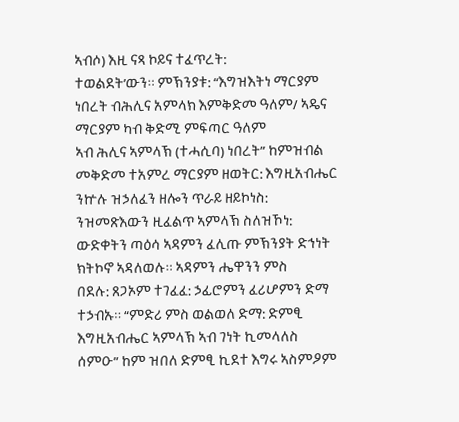ኣብሶ) እዚ ናጻ ኮይና ተፈጥረት:
ተወልደት’ውን። ምኽንያቱ: “እግዝእትነ ማርያም ነበረት ብሕሊና አምላክ እምቅድመ ዓለም/ ኣዴና ማርያም ካብ ቅድሚ ምፍጣር ዓለም
ኣብ ሕሊና ኣምላኽ (ተሓሲባ) ነበረት” ከምዝብል መቅድመ ተአምረ ማርያም ዘወትር: እግዚአብሔር ንኵሉ ዝኃለፈን ዘሎን ጥራይ ዘይኮነስ:
ንዝመጽእውን ዚፈልጥ ኣምላኽ ስለዝኾነ: ውድቀትን ጣዕሳ ኣዳምን ፈሊጡ ምኽንያት ድኅነት ክትኮኖ ኣዳለወሉ። ኣዳምን ሔዋንን ምስ
በደሉ: ጸጋኦም ተገፈፈ: ኃፊሮምን ፈሪሆምን ድማ ተኃብኡ። “ምድሪ ምስ ወልወለ ድማ: ድምፂ እግዚአብሔር ኣምላኽ ኣብ ገነት ኪመላለስ
ሰምዑ” ከም ዝበለ ድምፂ ኪደተ እግሩ ኣስምዖም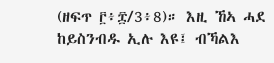(ዘፍጥ ፫፥፰/3፥8)። እዚ ኸኣ ሓደ ከይስንብዱ ኢሉ እዩ፤ ብኻልእ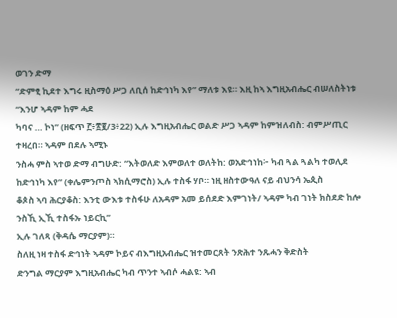ወገን ድማ
“ድምፂ ኪደተ እግሩ ዚስማዕ ሥጋ ለቢሰ ከድኅነካ እየ” ማለቱ እዩ። እዚ ከኣ እግዚአብሔር ብሠለስትነቱ “እንሆ ኣዳም ከም ሓደ
ካባና … ኮነ” (ዘፍጥ ፫፥፳፪/3፥22) ኢሉ እግዚአብሔር ወልድ ሥጋ ኣዳም ከምዝለብስ: ብምሥጢር ተዛረበ። ኣዳም በደሉ ኣሚኑ
ንስሓ ምስ ኣተወ ድማ ብግሁድ: “እትወለድ እምወለተ ወለትከ: ወአድኅነከ፦ ካብ ጓል ጓልካ ተወሊደ ከድኅነካ እየ” (ቀሌምንጦስ ኣክሲማሮስ) ኢሉ ተስፋ ሃቦ። ነዚ ዘስተውዓለ ናይ ብህንሳ ኤጲስ
ቆጶስ ኣባ ሕርያቆስ: እንቲ ውእቱ ተስፋሁ ለአዳም አመ ይሰደድ እምገነት/ ኣዳም ካብ ገነት ክስደድ ከሎ ንስኺ ኢኺ ተስፋኡ ነይርኪ”
ኢሉ ገለጻ (ቅዳሴ ማርያም)።
ስለዚ ነዛ ተስፋ ድኅነት ኣዳም ኮይና ብእግዚአብሔር ዝተመርጸት ንጽሕተ ንጹሓን ቅድስት
ድንግል ማርያም እግዚአብሔር ካብ ጥንተ ኣብሶ ሓልዩ: ኣብ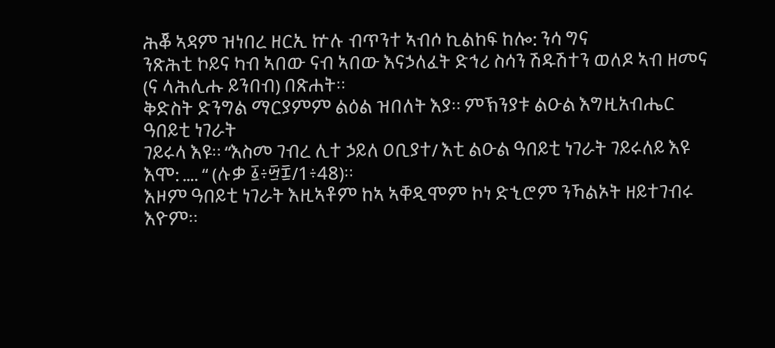ሕቖ ኣዳም ዝነበረ ዘርኢ ኵሉ ብጥንተ ኣብሶ ኪልከፍ ከሎ: ንሳ ግና
ንጽሕቲ ኮይና ካብ ኣበው ናብ ኣበው እናኃለፈት ድኅሪ ስሳን ሽዱሽተን ወለዶ ኣብ ዘመና (ና ላሕሊሑ ይንበብ) በጽሐት።
ቅድስት ድንግል ማርያምም ልዕል ዝበለት እያ። ምኽንያቱ ልዑል እግዚአብሔር ዓበይቲ ነገራት
ገይሩላ እዩ። “እስመ ገብረ ሊተ ኃይለ ዐቢያተ/ እቲ ልዑል ዓበይቲ ነገራት ገይሩለይ እዩ እሞ: …. “ (ሉቃ ፩፥፵፰/1፥48)።
እዞም ዓበይቲ ነገራት እዚኣቶም ከኣ ኣቐዲሞም ኮነ ድኂሮም ንኻልኦት ዘይተገብሩ እዮም።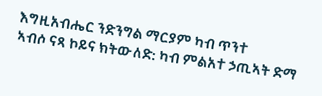እግዚአብሔር ንድንግል ማርያም ካብ ጥንተ
ኣብሶ ናጻ ኮይና ክትውለድ: ካብ ምልአተ ኃጢኣት ድማ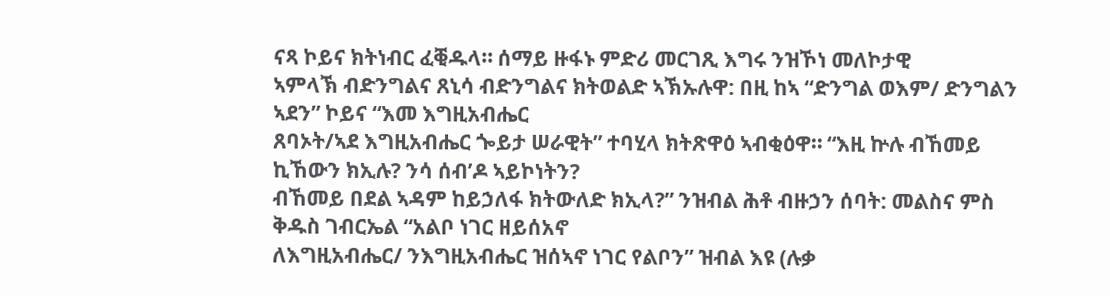ናጻ ኮይና ክትነብር ፈቒዱላ። ሰማይ ዙፋኑ ምድሪ መርገጺ እግሩ ንዝኾነ መለኮታዊ
ኣምላኽ ብድንግልና ጸኒሳ ብድንግልና ክትወልድ ኣኽኡሉዋ: በዚ ከኣ “ድንግል ወእም/ ድንግልን ኣደን” ኮይና “እመ እግዚአብሔር
ጸባኦት/ኣደ እግዚአብሔር ጐይታ ሠራዊት” ተባሂላ ክትጽዋዕ ኣብቂዕዋ። “እዚ ኵሉ ብኸመይ ኪኸውን ክኢሉ? ንሳ ሰብ’ዶ ኣይኮነትን?
ብኸመይ በደል ኣዳም ከይኃለፋ ክትውለድ ክኢላ?” ንዝብል ሕቶ ብዙኃን ሰባት: መልስና ምስ ቅዱስ ገብርኤል “አልቦ ነገር ዘይሰአኖ
ለእግዚአብሔር/ ንእግዚአብሔር ዝሰኣኖ ነገር የልቦን” ዝብል እዩ (ሉቃ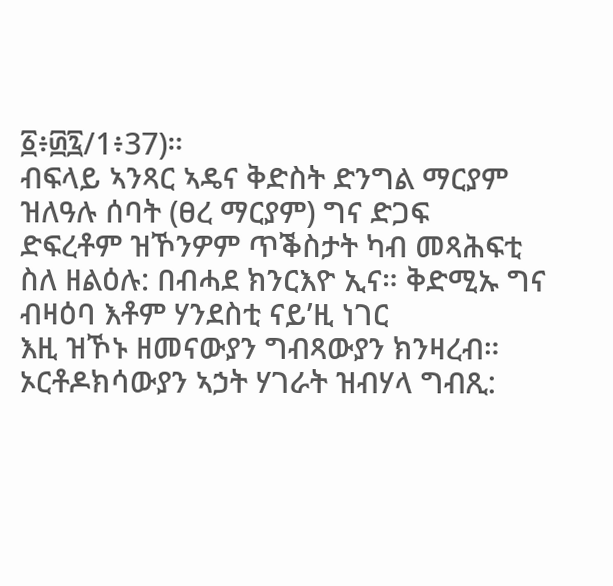፩፥፴፯/1፥37)።
ብፍላይ ኣንጻር ኣዴና ቅድስት ድንግል ማርያም ዝለዓሉ ሰባት (ፀረ ማርያም) ግና ድጋፍ
ድፍረቶም ዝኾንዎም ጥቕስታት ካብ መጻሕፍቲ ስለ ዘልዕሉ: በብሓደ ክንርእዮ ኢና። ቅድሚኡ ግና ብዛዕባ እቶም ሃንደስቲ ናይ’ዚ ነገር
እዚ ዝኾኑ ዘመናውያን ግብጻውያን ክንዛረብ።
ኦርቶዶክሳውያን ኣኃት ሃገራት ዝብሃላ ግብጺ: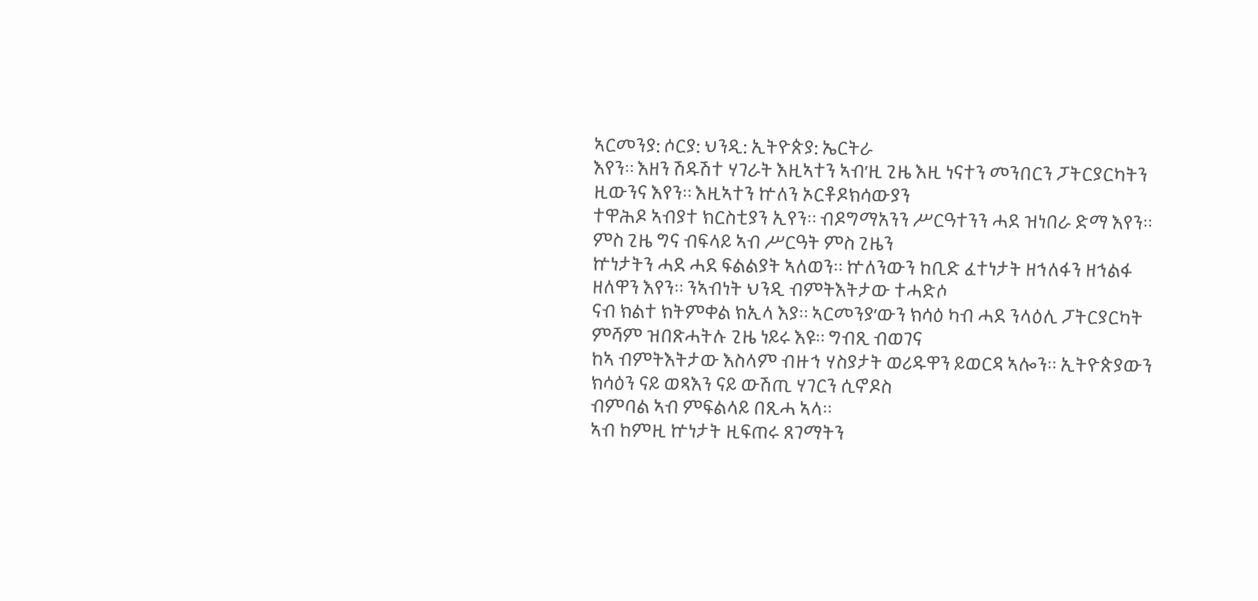ኣርመንያ: ሶርያ: ህንዲ: ኢትዮጵያ: ኤርትራ
እየን። እዘን ሽዱሽተ ሃገራት እዚኣተን ኣብ’ዚ ጊዜ እዚ ነናተን መንበርን ፓትርያርካትን ዚውንና እየን። እዚኣተን ኵለን ኦርቶዶክሳውያን
ተዋሕዶ ኣብያተ ክርስቲያን ኢየን። ብዶግማአንን ሥርዓተንን ሓደ ዝነበራ ድማ እየን። ምስ ጊዜ ግና ብፍላይ ኣብ ሥርዓት ምስ ጊዜን
ኵነታትን ሓደ ሓደ ፍልልያት ኣለወን። ኵለንውን ከቢድ ፈተነታት ዘኅለፋን ዘኅልፋ ዘለዋን እየን። ንኣብነት ህንዲ ብምትእትታው ተሓድሶ
ናብ ክልተ ክትምቀል ክኢላ እያ። ኣርመንያ’ውን ክሳዕ ካብ ሓደ ንላዕሊ ፓትርያርካት ምሻም ዝበጽሓትሉ ጊዜ ነይሩ እዩ። ግብጺ ብወገና
ከኣ ብምትእትታው እስላም ብዙኅ ሃስያታት ወሪዱዋን ይወርዳ ኣሎን። ኢትዮጵያውን ክሳዕን ናይ ወጻእን ናይ ውሽጢ ሃገርን ሲኖዶስ
ብምባል ኣብ ምፍልላይ በጺሓ ኣላ።
ኣብ ከምዚ ኵነታት ዚፍጠሩ ጸገማትን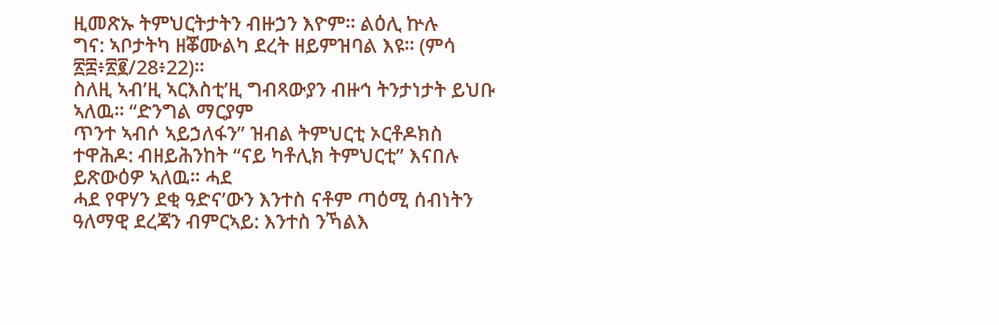ዚመጽኡ ትምህርትታትን ብዙኃን እዮም። ልዕሊ ኵሉ
ግና: ኣቦታትካ ዘቖሙልካ ደረት ዘይምዝባል እዩ። (ምሳ ፳፰፥፳፪/28፥22)።
ስለዚ ኣብ’ዚ ኣርእስቲ’ዚ ግብጻውያን ብዙኅ ትንታነታት ይህቡ ኣለዉ። “ድንግል ማርያም
ጥንተ ኣብሶ ኣይኃለፋን” ዝብል ትምህርቲ ኦርቶዶክስ ተዋሕዶ: ብዘይሕንከት “ናይ ካቶሊክ ትምህርቲ” እናበሉ ይጽውዕዎ ኣለዉ። ሓደ
ሓደ የዋሃን ደቂ ዓድና’ውን እንተስ ናቶም ጣዕሚ ሰብነትን ዓለማዊ ደረጃን ብምርኣይ: እንተስ ንኻልእ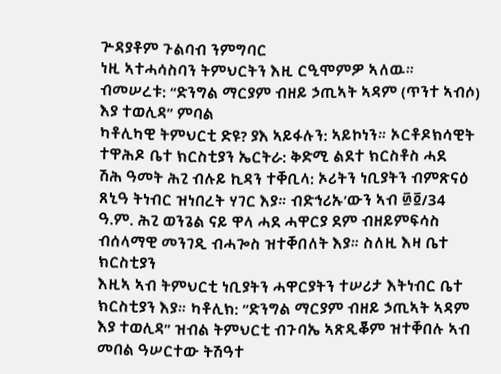ጕዳያቶም ጉልባብ ንምግባር
ነዚ ኣተሓሳስባን ትምህርትን እዚ ርዒሞምዎ ኣለዉ።
ብመሠረቱ: “ድንግል ማርያም ብዘይ ኃጢኣት ኣዳም (ጥንተ ኣብሶ) እያ ተወሊዳ” ምባል
ካቶሊካዊ ትምህርቲ ድዩ? ያእ ኣይፋሉን: ኣይኮነን። ኦርቶዶክሳዊት ተዋሕዶ ቤተ ክርስቲያን ኤርትራ: ቅድሚ ልደተ ክርስቶስ ሓደ
ሽሕ ዓመት ሕጊ ብሉይ ኪዳን ተቐቢላ: ኦሪትን ነቢያትን ብምጽናዕ ጸኒዓ ትነብር ዝነበረት ሃገር እያ። ብድኅሪኡ’ውን ኣብ ፴፬/34
ዓ.ም. ሕጊ ወንጌል ናይ ዋላ ሓደ ሓዋርያ ደም ብዘይምፍሳስ ብሰላማዊ መንገዲ ብሓጐስ ዝተቐበለት እያ። ስለዚ እዛ ቤተ ክርስቲያን
እዚኣ ኣብ ትምህርቲ ነቢያትን ሓዋርያትን ተሠሪታ እትነብር ቤተ ክርስቲያን እያ። ካቶሊክ: “ድንግል ማርያም ብዘይ ኃጢኣት ኣዳም
እያ ተወሊዳ” ዝብል ትምህርቲ ብጉባኤ ኣጽዲቖም ዝተቐበሉ ኣብ መበል ዓሠርተው ትሽዓተ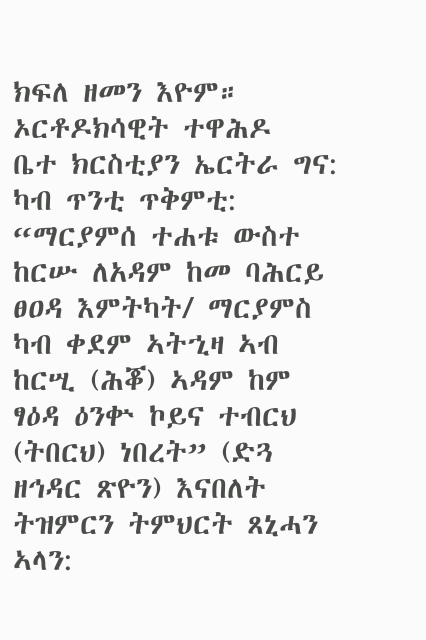ክፍለ ዘመን እዮም። ኦርቶዶክሳዊት ተዋሕዶ
ቤተ ክርስቲያን ኤርትራ ግና: ካብ ጥንቲ ጥቅምቲ: “ማርያምሰ ተሐቱ ውስተ ከርሡ ለአዳም ከመ ባሕርይ ፀዐዳ እምትካት/ ማርያምስ
ካብ ቀደም ኣትኂዛ ኣብ ከርሢ (ሕቖ) ኣዳም ከም ፃዕዳ ዕንቍ ኮይና ተብርህ (ትበርህ) ነበረት” (ድጓ ዘኅዳር ጽዮን) እናበለት
ትዝምርን ትምህርት ጸኒሓን ኣላን: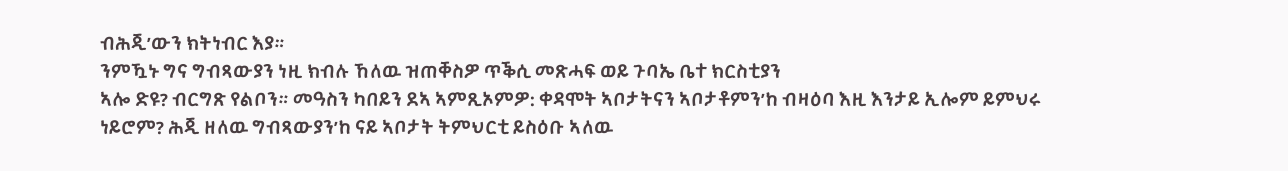ብሕጂ’ውን ክትነብር እያ።
ንምዃኑ ግና ግብጻውያን ነዚ ክብሉ ኸለዉ ዝጠቐስዎ ጥቕሲ መጽሓፍ ወይ ጉባኤ ቤተ ክርስቲያን
ኣሎ ድዩ? ብርግጽ የልቦን። መዓስን ካበይን ደኣ ኣምጺኦምዎ: ቀዳሞት ኣቦታትናን ኣቦታቶምን’ከ ብዛዕባ እዚ እንታይ ኢሎም ይምህሩ
ነይሮም? ሕጂ ዘለዉ ግብጻውያን’ከ ናይ ኣቦታት ትምህርቲ ይስዕቡ ኣለዉ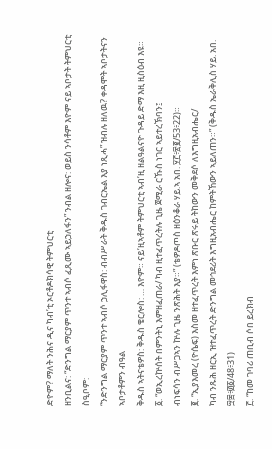ድዮም? ማለት ንሕና ዲና ካብ’ቲ ኦርቶዶክሳዊ ትምህርቲ
ዘንቢልና: “ድንግል ማርያም ጥንተ ኣብሶ ፈጺሙ ኣይኃለፋን” ንብል ዘሎና: ወይስ ንሳቶም እዮም ናይ ኣቦታት ትምህርቲ ስዒቦም:
“ንድንግል ማርያም ጥንተ ኣብሶ ኃሊፋዋስ: ብብሥራት ቅዱስ ገብርኤል እያ ነጺሓ” ዝብሉ ዘለዉ? ቀዳሞት ኣቦታትናን ኣቦታቶምን ብዓል
ቅዱስ ኣትናቴዎስ: ቅዱስ ቄርሎስ: … እዮም። ናይ’ዚኣቶም ትምህርቲ ኣብ’ዚ ዘልዓልናዮ ጉዳይ ድማ እዚ ዚስዕብ እዩ።
፩. “ወኢረኵሰት በምንትኒ እምዘፈጠራ/ ካብ ዚተፈጥረትሉ ጊዜ ጀሚራ ርኹስ ነገር ኣይተረኽባን፤
ብነፍሳን ብሥጋኣን ኵሉ ጊዜ ንጽሕት እያ።” (ቴዎዶጦስ ዘዕንቆራ ሃይ.ኣ አበ. ፶፫፥፳፪/53፥22)።
፪. “ኢያእመረ (ዮሴፍ) እስመ ዘተፈጥረት እምነ ጽቡር ጽሩይ ትከውን መቅደሶ ለእግዚአብሔር/
ካብ ንጹሕ ዘርኢ ዝተፈጥረት ድንግል መኅደሪት እግዚአብሔር ከምትኸውን ኣይለጠን።” (ቅዱስ ኤራቅሊስ ሃይ. አበ. ፵፰፥፴፩/48፥31)
፫. “ከመ ገባሪ ጠቢብ ሶበ ይረክብ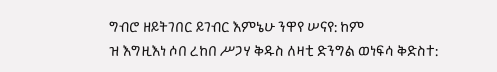ግብሮ ዘይትገበር ይገብር እምኔሁ ንዋየ ሠናየ: ከም
ዝ እግዚእነ ሶበ ረከበ ሥጋሃ ቅዱስ ለዛቲ ድንግል ወነፍሳ ቅድስተ: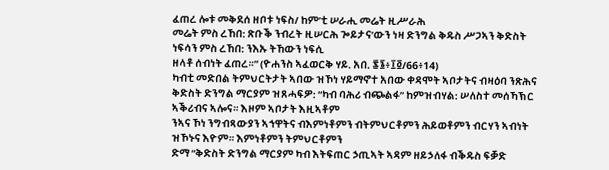ፈጠረ ሎቱ መቅደሰ ዘቦቱ ነፍስ/ ከም’ቲ ሠራሒ መሬት ዚሥራሕ
መሬት ምስ ረኸበ: ጽቡቕ ንብረት ዚሠርሕ ጐይታና’ውን ነዛ ድንግል ቅዱስ ሥጋኣን ቅድስት ነፍሳን ምስ ረኸበ: ንእኡ ትኸውን ነፍሲ
ዘላቶ ሰብነት ፈጠረ።” (ዮሐንስ ኣፈወርቅ ሃይ. አበ. ፷፮፥፲፬/66፥14)
ካብቲ መድበል ትምህርትታት ኣበው ዝኾነ ሃይማኖተ አበው ቀዳሞት ኣቦታትና ብዛዕባ ንጽሕና
ቅድስት ድንግል ማርያም ዝጸሓፍዎ: “ካብ ባሕሪ ብጭልፋ” ከምዝብሃል: ሠለስተ መሰኻኽር ኣቕሪብና ኣሎና። እዞም ኣቦታት እዚኣቶም
ንኣና ኾነ ንግብጻውያን ኣኅዋትና ብእምነቶምን ብትምህርቶምን ሕይወቶምን ብርሃን ኣብነት ዝኾኑና እዮም። እምነቶምን ትምህርቶምን
ድማ “ቅድስት ድንግል ማርያም ካብ እትፍጠር ኃጢኣት ኣዳም ዘይኃለፋ ብቕዱስ ፍቓድ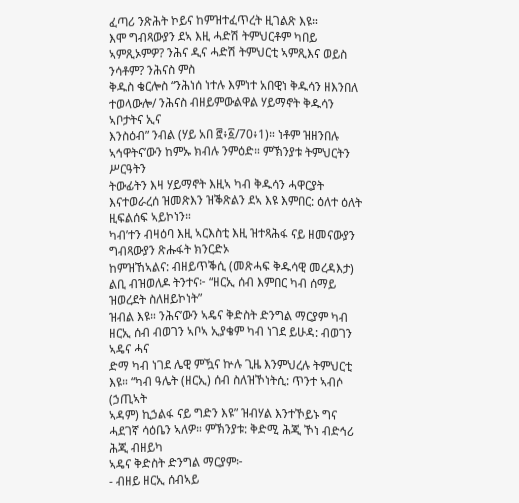ፈጣሪ ንጽሕት ኮይና ከምዝተፈጥረት ዚገልጽ እዩ።
እሞ ግብጻውያን ደኣ እዚ ሓድሽ ትምህርቶም ካበይ ኣምጺኦምዎ? ንሕና ዲና ሓድሽ ትምህርቲ ኣምጺእና ወይስ ንሳቶም? ንሕናስ ምስ
ቅዱስ ቄርሎስ “ንሕነሰ ነተሉ እምነተ አበዊነ ቅዱሳን ዘእንበለ ተወላውሎ/ ንሕናስ ብዘይምውልዋል ሃይማኖት ቅዱሳን ኣቦታትና ኢና
እንስዕብ” ንብል (ሃይ አበ ፸፥፩/70፥1)። ነቶም ዝዘንበሉ ኣኅዋትና’ውን ከምኡ ክብሉ ንምዕድ። ምኽንያቱ ትምህርትን ሥርዓትን
ትውፊትን እዛ ሃይማኖት እዚኣ ካብ ቅዱሳን ሓዋርያት እናተወራረሰ ዝመጽእን ዝቕጽልን ደኣ እዩ እምበር: ዕለተ ዕለት ዚፍልሰፍ ኣይኮነን።
ካብ’ተን ብዛዕባ እዚ ኣርእስቲ እዚ ዝተጻሕፋ ናይ ዘመናውያን ግብጻውያን ጽሑፋት ክንርድኦ
ከምዝኸኣልና: ብዘይጥቕሲ (መጽሓፍ ቅዱሳዊ መረዳእታ) ልቢ ብዝወለዶ ትንተና፦ “ዘርኢ ሰብ እምበር ካብ ሰማይ ዝወረደት ስለዘይኮነት”
ዝብል እዩ። ንሕና’ውን ኣዴና ቅድስት ድንግል ማርያም ካብ ዘርኢ ሰብ ብወገን ኣቦኣ ኢያቄም ካብ ነገደ ይሁዳ: ብወገን ኣዴና ሓና
ድማ ካብ ነገደ ሌዊ ምዃና ኵሉ ጊዜ እንምህረሉ ትምህርቲ እዩ። “ካብ ዓሌት (ዘርኢ) ሰብ ስለዝኾነትሲ: ጥንተ ኣብሶ (ኃጢኣት
ኣዳም) ኪኃልፋ ናይ ግድን እዩ” ዝብሃል እንተኾይኑ ግና ሓደገኛ ሳዕቤን ኣለዎ። ምኽንያቱ: ቅድሚ ሕጂ ኾነ ብድኅሪ ሕጂ ብዘይካ
ኣዴና ቅድስት ድንግል ማርያም፦
- ብዘይ ዘርኢ ሰብኣይ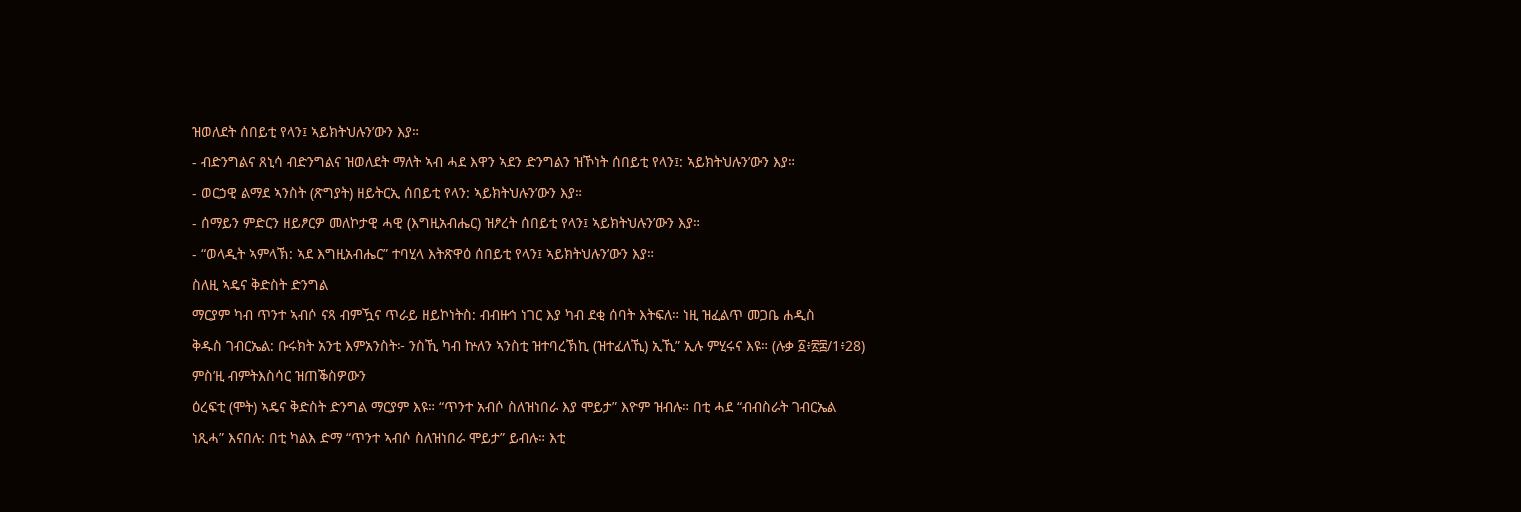ዝወለደት ሰበይቲ የላን፤ ኣይክትህሉን’ውን እያ።
- ብድንግልና ጸኒሳ ብድንግልና ዝወለደት ማለት ኣብ ሓደ እዋን ኣደን ድንግልን ዝኾነት ሰበይቲ የላን፤: ኣይክትህሉን’ውን እያ።
- ወርኃዊ ልማደ ኣንስት (ጽግያት) ዘይትርኢ ሰበይቲ የላን: ኣይክትህሉን’ውን እያ።
- ሰማይን ምድርን ዘይፆርዎ መለኮታዊ ሓዊ (እግዚአብሔር) ዝፆረት ሰበይቲ የላን፤ ኣይክትህሉን’ውን እያ።
- “ወላዲት ኣምላኽ: ኣደ እግዚአብሔር” ተባሂላ እትጽዋዕ ሰበይቲ የላን፤ ኣይክትህሉን’ውን እያ።
ስለዚ ኣዴና ቅድስት ድንግል
ማርያም ካብ ጥንተ ኣብሶ ናጻ ብምዃና ጥራይ ዘይኮነትስ: ብብዙኅ ነገር እያ ካብ ደቂ ሰባት እትፍለ። ነዚ ዝፈልጥ መጋቤ ሐዲስ
ቅዱስ ገብርኤል: ቡሩክት አንቲ እምአንስት፦ ንስኺ ካብ ኵለን ኣንስቲ ዝተባረኽኪ (ዝተፈለኺ) ኢኺ” ኢሉ ምሂሩና እዩ። (ሉቃ ፩፥፳፰/1፥28)
ምስ’ዚ ብምትእስሳር ዝጠቕስዎውን
ዕረፍቲ (ሞት) ኣዴና ቅድስት ድንግል ማርያም እዩ። “ጥንተ አብሶ ስለዝነበራ እያ ሞይታ” እዮም ዝብሉ። በቲ ሓደ “ብብስራት ገብርኤል
ነጺሓ” እናበሉ: በቲ ካልእ ድማ “ጥንተ ኣብሶ ስለዝነበራ ሞይታ” ይብሉ። እቲ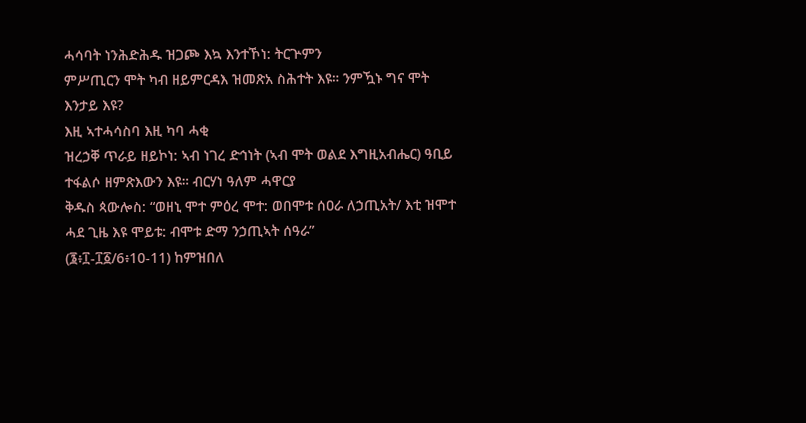ሓሳባት ነንሕድሕዱ ዝጋጮ እኳ እንተኾነ: ትርጕምን
ምሥጢርን ሞት ካብ ዘይምርዳእ ዝመጽአ ስሕተት እዩ። ንምዃኑ ግና ሞት እንታይ እዩ?
እዚ ኣተሓሳስባ እዚ ካባ ሓቂ
ዝረኃቐ ጥራይ ዘይኮነ: ኣብ ነገረ ድኅነት (ኣብ ሞት ወልደ እግዚአብሔር) ዓቢይ ተፋልሶ ዘምጽእውን እዩ። ብርሃነ ዓለም ሓዋርያ
ቅዱስ ጳውሎስ: “ወዘኒ ሞተ ምዕረ ሞተ: ወበሞቱ ሰዐራ ለኃጢአት/ እቲ ዝሞተ ሓደ ጊዜ እዩ ሞይቱ: ብሞቱ ድማ ንኃጢኣት ሰዓራ”
(፮፥፲-፲፩/6፥10-11) ከምዝበለ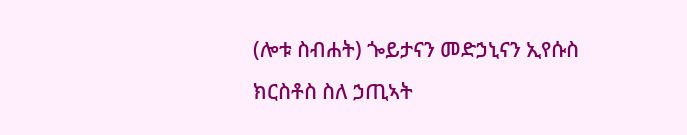(ሎቱ ስብሐት) ጐይታናን መድኃኒናን ኢየሱስ ክርስቶስ ስለ ኃጢኣት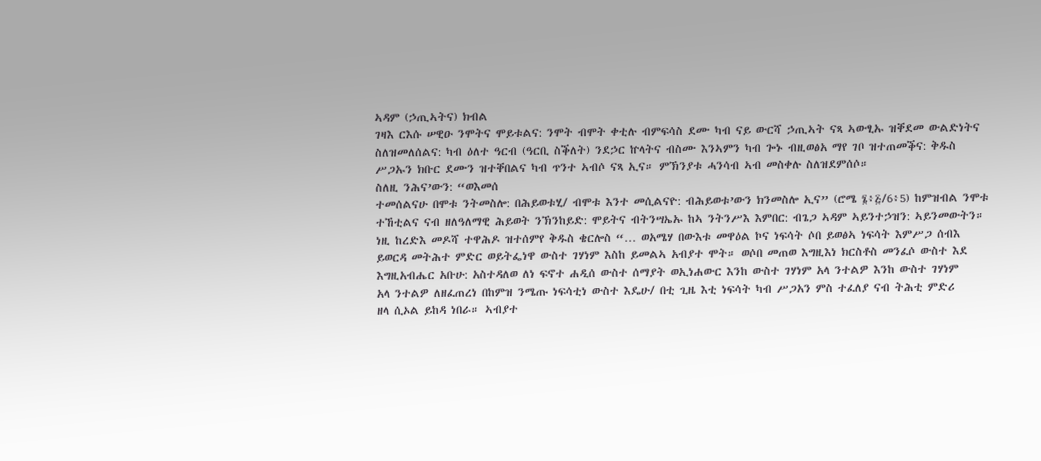ኣዳም (ኃጢኣትና) ክብል
ገዛእ ርእሱ ሠዊዑ ንሞትና ሞይቱልና: ንሞት ብሞት ቀቲሉ ብምፍሳስ ደሙ ካብ ናይ ውርሻ ኃጢኣት ናጻ ኣውፂኡ ዝቐደመ ውልድነትና
ስለዝመለሰልና: ካብ ዕለተ ዓርብ (ዓርቢ ስቕለት) ንደኃር ኵላትና ብስሙ እንኣምን ካብ ጐኑ ብዚወፅአ ማየ ገቦ ዝተጠመቕና: ቅዱስ
ሥጋኡን ክቡር ደሙን ዝተቐበልና ካብ ጥንተ ኣብሶ ናጻ ኢና። ምኽንያቱ ሓንሳብ ኣብ መስቀሉ ስለዝደምሰሶ።
ስለዚ ንሕና’ውን: “ወእመሰ
ተመሰልናሁ በሞቱ ንትመስሎ: በሕይወቱሂ/ ብሞቱ እንተ መሲልናዮ: ብሕይወቱ’ውን ክንመስሎ ኢና” (ሮሜ ፮፥፭/6፥5) ከምዝብል ንሞቱ
ተኸቲልና ናብ ዘለዓለማዊ ሕይወት ንኽንከይድ: ሞይትና ብትንሣኤኡ ከኣ ንትንሥእ እምበር: ብጌጋ ኣዳም ኣይንተኃዝን: ኣይንመውትን።
ነዚ ከረድእ መዶሻ ተዋሕዶ ዝተሰምየ ቅዱስ ቄርሎስ “… ወአሜሃ በውእቱ መዋዕል ኮና ነፍሳት ሶበ ይወፅኣ ነፍሳት እምሥጋ ሰብእ
ይወርዳ መትሕተ ምድር ወይትፌነዋ ውስተ ገሃነም እስከ ይመልኣ አብያተ ሞት። ወሶበ መጠወ እግዚእነ ክርስቶስ መንፈሶ ውስተ እደ
እግዚአብሔር አቡሁ: አስተዳለወ ለነ ፍኖተ ሐዲሰ ውስተ ሰማያት ወኢነሐውር እንከ ውስተ ገሃነም አላ ንተልዎ እንከ ውስተ ገሃነም
አላ ንተልዎ ለዘፈጠረነ በከምዝ ንሜጡ ነፍሳቲነ ውስተ እዴሁ/ በቲ ጊዜ እቲ ነፍሳት ካብ ሥጋአን ምስ ተፈለያ ናብ ትሕቲ ምድሪ
ዘላ ሲኦል ይከዳ ነበራ። ኣብያተ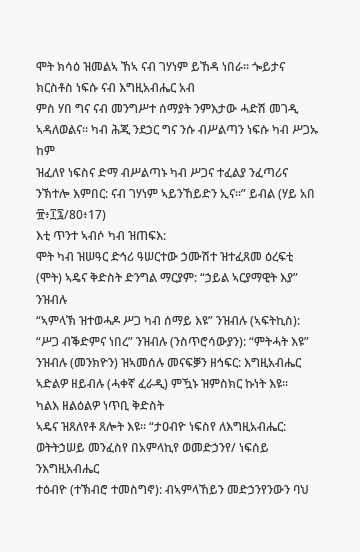ሞት ክሳዕ ዝመልኣ ኸኣ ናብ ገሃነም ይኸዳ ነበራ። ጐይታና ክርስቶስ ነፍሱ ናብ እግዚአብሔር አብ
ምስ ሃበ ግና ናብ መንግሥተ ሰማያት ንምእታው ሓድሽ መገዲ ኣዳለወልና። ካብ ሕጂ ንደኃር ግና ንሱ ብሥልጣን ነፍሱ ካብ ሥጋኡ ከም
ዝፈለየ ነፍስና ድማ ብሥልጣኑ ካብ ሥጋና ተፈልያ ንፈጣሪና ንኽተሎ እምበር: ናብ ገሃነም ኣይንኸይድን ኢና።” ይብል (ሃይ አበ
፹፥፲፯/80፥17)
እቲ ጥንተ ኣብሶ ካብ ዝጠፍእ:
ሞት ካብ ዝሠዓር ድኅሪ ዓሠርተው ኃሙሽተ ዝተፈጸመ ዕረፍቲ (ሞት) ኣዴና ቅድስት ድንግል ማርያም: “ኃይል ኣርያማዊት እያ” ንዝብሉ
“ኣምላኽ ዝተወሓዶ ሥጋ ካብ ሰማይ እዩ” ንዝብሉ (ኣፍትኪስ): “ሥጋ ብቕድምና ነበረ” ንዝብሉ (ንስጥሮሳውያን): “ምትሓት እዩ”
ንዝብሉ (መንክዮን) ዝኣመሰሉ መናፍቓን ዘኅፍር: እግዚአብሔር ኣድልዎ ዘይብሉ (ሓቀኛ ፈራዲ) ምዃኑ ዝምስክር ኩነት እዩ።
ካልእ ዘልዕልዎ ነጥቢ ቅድስት
ኣዴና ዝጸለየቶ ጸሎት እዩ። “ታዐብዮ ነፍስየ ለእግዚአብሔር: ወትትኃሠይ መንፈስየ በአምላኪየ ወመድኃንየ/ ነፍሰይ ንእግዚአብሔር
ተዕብዮ (ተኽብሮ ተመስግኖ): ብኣምላኸይን መድኃንየንውን ባህ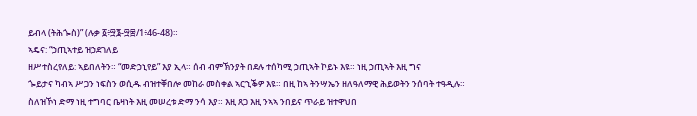ይብላ (ትሕጐስ)” (ሉቃ ፩፥፵፮-፵፰/1፥46-48)።
ኣዴና: “ኃጢኣተይ ዝኃደገለይ
ዘሥተስረየለይ: ኣይበለትን። “መድኃኒየይ” እያ ኢላ። ሰብ ብምኽንያት በደሉ ተሰካሚ ኃጢኣት ኮይኑ እዩ። ነዚ ኃጢኣት እዚ ግና
ጐይታና ካብኣ ሥጋን ነፍስን ወሲዱ ብዝተቐበሎ መከራ መስቀል ኣርኂቕዎ እዩ። በዚ ከኣ ትንሣኤን ዘለዓለማዊ ሕይወትን ንሰባት ተዓዲሉ።
ስለዝኾነ ድማ ነዚ ተግባር ቤዛነት እዚ መሠረቱ ድማ ንሳ እያ። እዚ ጸጋ እዚ ንኣኣ ንበይና ጥራይ ዝተዋህበ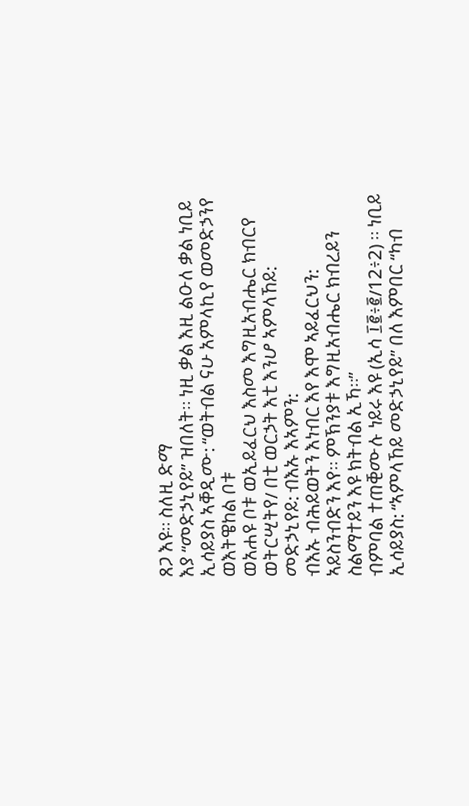ጸጋ እዩ። ስለዚ ድማ
እያ “መድኃኒየይ” ዝበለት። ነዚ ቃል እዚ ልዑለ ቃል ነቢይ ኢሳይያስ ኣቐዲሙ: “ወትብል ናሁ አምላኪየ ወመድኃንየ ወእትዌከል ቦቱ
ወአሐዩ ቦቱ ወኢይፈርህ እስመ እግዚአብሔር ክብርየ ወትርሢትየ/ በቲ ወርኃት እቲ እንሆ ኣምላኸይ: መድኃኒየይ: ብእኡ እኣምን:
ብእኡ ብሕይወትን እነብር እየ እሞ ኣይፈርህን: ኣይስንብድን እየ። ምኽንያቱ እግዚአብሔር ክብረይን ስልማተይን እዩ ክትብል ኢኻ።”
ብምባል ተጠቒሙሉ ነይሩ እዩ (ኢሳ ፲፪፥፪/12፥2) ። ነቢይ ኢሳይያስ: “ኣምላኸይ መድኃኒየይ” በለ እምበር “ካብ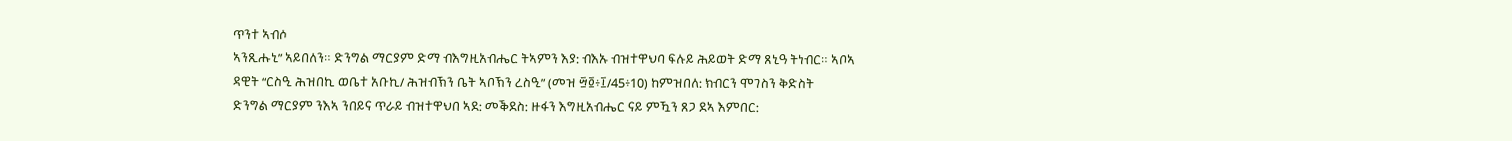ጥንተ ኣብሶ
ኣንጺሑኒ” ኣይበለን። ድንግል ማርያም ድማ ብእግዚአብሔር ትኣምን እያ: ብእኡ ብዝተዋህባ ፍሉይ ሕይወት ድማ ጸኒዓ ትነብር። ኣቦኣ
ዳዊት “ርስዒ ሕዝበኪ ወቤተ አቡኪ/ ሕዝብኽን ቤት ኣቦኽን ረስዒ” (መዝ ፵፬፥፲/45፥10) ከምዝበለ: ክብርን ሞገስን ቅድስት
ድንግል ማርያም ንእኣ ንበይና ጥራይ ብዝተዋህበ ኣደ: መቕደስ: ዙፋን እግዚአብሔር ናይ ምዃን ጸጋ ደኣ እምበር: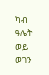ካብ ዓሌት ወይ
ወገን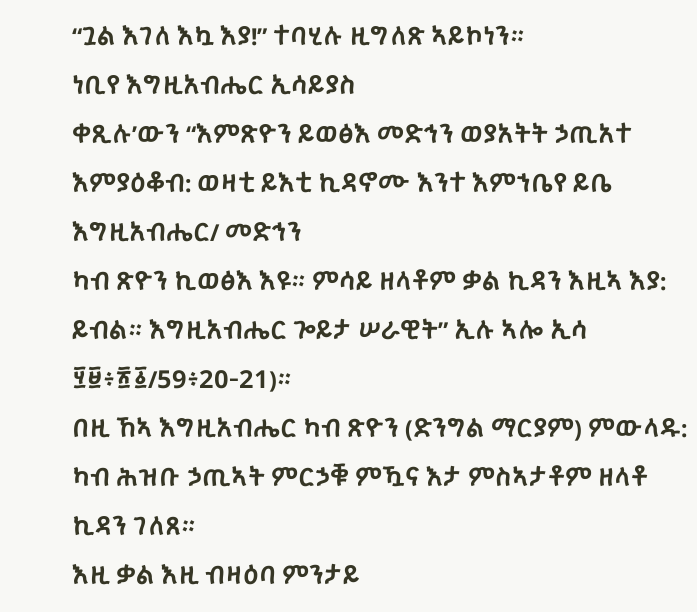“ጓል እገለ እኳ እያ!” ተባሂሉ ዚግለጽ ኣይኮነን።
ነቢየ እግዚአብሔር ኢሳይያስ
ቀጺሉ’ውን “እምጽዮን ይወፅእ መድኅን ወያአትት ኃጢአተ እምያዕቆብ: ወዛቲ ይእቲ ኪዳኖሙ እንተ እምኀቤየ ይቤ እግዚአብሔር/ መድኅን
ካብ ጽዮን ኪወፅእ እዩ። ምሳይ ዘላቶም ቃል ኪዳን እዚኣ እያ: ይብል። እግዚአብሔር ጐይታ ሠራዊት” ኢሉ ኣሎ ኢሳ ፶፱፥፳፩/59፥20-21)።
በዚ ኸኣ እግዚአብሔር ካብ ጽዮን (ድንግል ማርያም) ምውላዱ: ካብ ሕዝቡ ኃጢኣት ምርኃቑ ምዃና እታ ምስኣታቶም ዘላቶ ኪዳን ገለጸ።
እዚ ቃል እዚ ብዛዕባ ምንታይ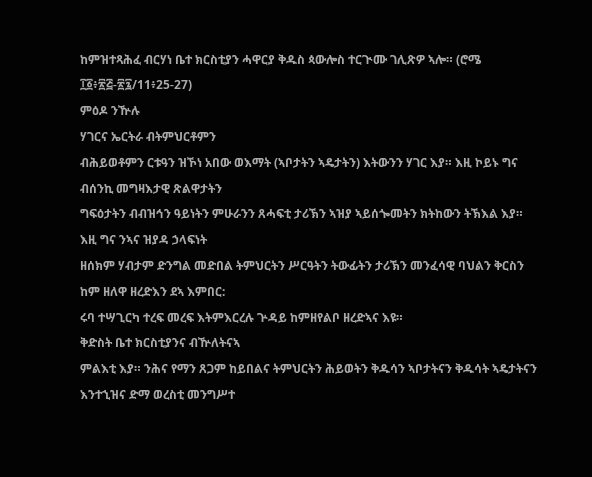ከምዝተጻሕፈ ብርሃነ ቤተ ክርስቲያን ሓዋርያ ቅዱስ ጳውሎስ ተርጒሙ ገሊጽዎ ኣሎ። (ሮሜ ፲፩፥፳፭-፳፯/11፥25-27)
ምዕዶ ንዅሉ
ሃገርና ኤርትራ ብትምህርቶምን
ብሕይወቶምን ርቱዓን ዝኾነ አበው ወእማት (ኣቦታትን ኣዴታትን) እትውንን ሃገር እያ። እዚ ኮይኑ ግና ብሰንኪ መግዛእታዊ ጽልዋታትን
ግፍዕታትን ብብዝኅን ዓይነትን ምሁራንን ጸሓፍቲ ታሪኽን ኣዝያ ኣይሰጐመትን ክትከውን ትኽእል እያ። እዚ ግና ንኣና ዝያዳ ኃላፍነት
ዘሰክም ሃብታም ድንግል መድበል ትምህርትን ሥርዓትን ትውፊትን ታሪኽን መንፈሳዊ ባህልን ቅርስን ከም ዘለዋ ዘረድእን ደኣ እምበር:
ሩባ ተሣጊርካ ተረፍ መረፍ እትምእርረሉ ጕዳይ ከምዘየልቦ ዘረድኣና እዩ።
ቅድስት ቤተ ክርስቲያንና ብዅለትናኣ
ምልእቲ እያ። ንሕና የማን ጸጋም ከይበልና ትምህርትን ሕይወትን ቅዱሳን ኣቦታትናን ቅዱሳት ኣዴታትናን እንተኂዝና ድማ ወረስቲ መንግሥተ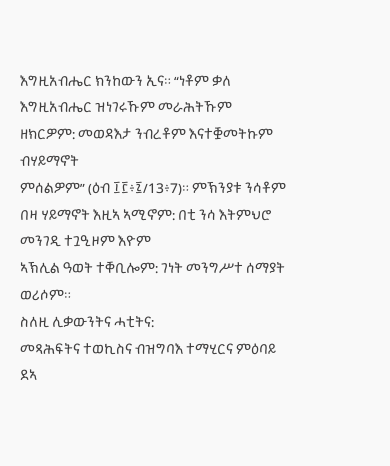እግዚአብሔር ክንከውን ኢና። “ነቶም ቃለ እግዚአብሔር ዝነገሩኹም መራሕትኹም ዘክርዎም: መወዳእታ ንብረቶም እናተቛመትኩም ብሃይማኖት
ምሰልዎም” (ዕብ ፲፫፥፯/13፥7)። ምኽንያቱ ንሳቶም በዛ ሃይማኖት እዚኣ ኣሚኖም: በቲ ንሳ እትምህሮ መንገዲ ተጓዒዞም እዮም
ኣኽሊል ዓወት ተቐቢሎም: ገነት መንግሥተ ሰማያት ወሪሶም።
ስለዚ ሊቃውንትና ሓቲትና:
መጻሕፍትና ተወኪስና ብዝግባእ ተማሂርና ምዕባይ ደኣ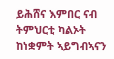ይሕሸና እምበር ናብ ትምህርቲ ካልኦት ከነቋምት ኣይግብኣናን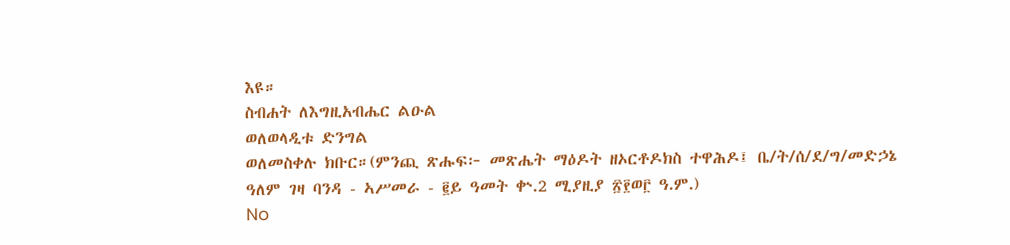እዩ።
ስብሐት ለእግዚአብሔር ልዑል
ወለወላዲቱ ድንግል
ወለመስቀሉ ክቡር።(ምንጪ ጽሑፍ፦ መጽሔት ማዕዶት ዘኦርቶዶክስ ተዋሕዶ፤ ቤ/ት/ሰ/ደ/ግ/መድኃኔ ዓለም ገዛ ባንዳ - ኣሥመራ - ፪ይ ዓመት ቍ.2 ሚያዚያ ፳፻ወ፫ ዓ.ም.)
No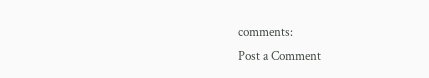comments:
Post a Comment